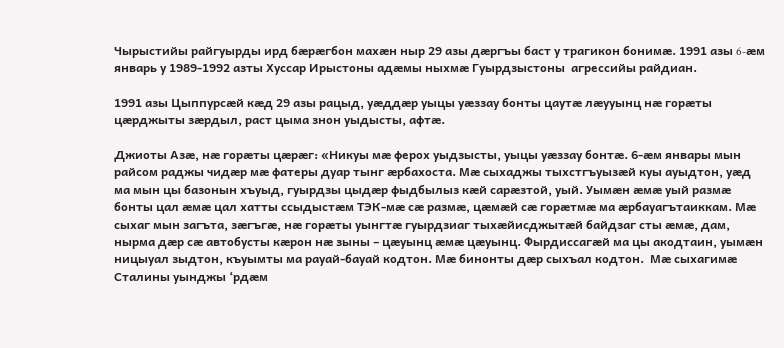Чырыстийы райгуырды ирд бæрæгбон махæн ныр 29 азы дæргъы баст у трагикон бонимæ. 1991 азы 6-æм январь у 1989-1992 азты Хуссар Ирыстоны адæмы ныхмæ Гуырдзыстоны  агрессийы райдиан.

1991 азы Цыппурсæй кæд 29 азы рацыд, уæддæр уыцы уæззау бонты цаутæ лæууынц нæ горæты цæрджыты зæрдыл, раст цыма знон уыдысты, афтæ.

Джиоты Азæ, нæ горæты цæрæг: «Никуы мæ ферох уыдзысты, уыцы уæззау бонтæ. 6-æм январы мын райсом раджы чидæр мæ фатеры дуар тынг æрбахоста. Мæ сыхаджы тыхстгъуызæй куы ауыдтон, уæд ма мын цы базонын хъуыд, гуырдзы цыдæр фыдбылыз кæй сарæзтой, уый. Уымæн æмæ уый размæ бонты цал æмæ цал хатты ссыдыстæм ТЭК-мæ сæ размæ, цæмæй сæ горæтмæ ма æрбауагътаиккам. Мæ сыхаг мын загъта, зæгъгæ, нæ горæты уынгтæ гуырдзиаг тыхæйисджытæй байдзаг сты æмæ, дам, нырма дæр сæ автобусты кæрон нæ зыны – цæуынц æмæ цæуынц. Фырдиссагæй ма цы акодтаин, уымæн ницыуал зыдтон, къуымты ма рауай-бауай кодтон. Мæ бинонты дæр сыхъал кодтон.  Мæ сыхагимæ Сталины уынджы ‘рдæм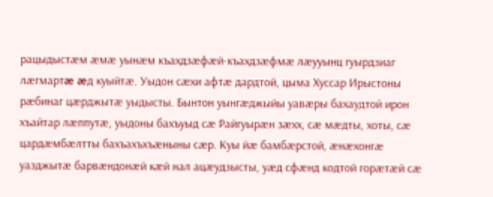рацыдыстæм æмæ уынæм къахдзæфæй-къахдзæфмæ лæууынц гуырдзиаг лæгмартæ æд куыйтæ. Уыдон сæхи афтæ дардтой, цыма Хуссар Ирыстоны рæбинаг цæрджытæ уыдысты. Бынтон уынгæджыйы уавæры бахаудтой ирон хъайтар лæппутæ, уыдоны бахъуыд сæ Райгуырæн зæхх, сæ мæдты, хоты, сæ цардæмбæлтты бахъахъхъæныны сæр. Куы йæ бамбæрстой, æнæхонгæ уазджытæ барвæндонæй кæй нал ацæудзысты, уæд сфæнд кодтой горæтæй сæ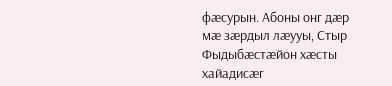фæсурын. Абоны онг дæр мæ зæрдыл лæууы, Стыр Фыдыбæстæйон хæсты хайадисæг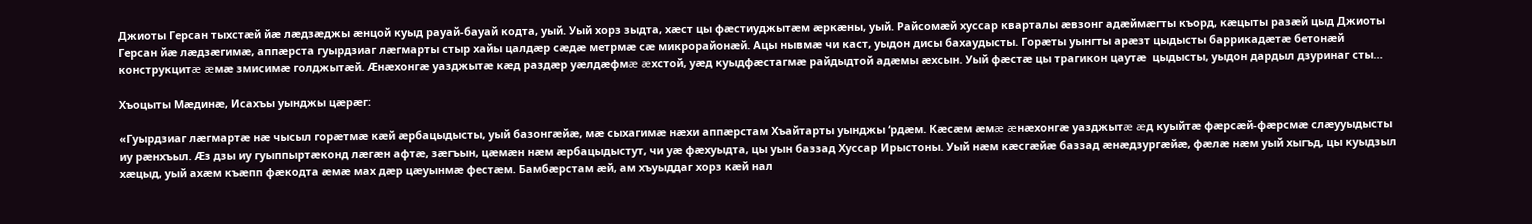Джиоты Герсан тыхстæй йæ лæдзæджы æнцой куыд рауай-бауай кодта, уый. Уый хорз зыдта, хæст цы фæстиуджытæм æркæны, уый. Райсомæй хуссар кварталы æвзонг адæймæгты къорд, кæцыты разæй цыд Джиоты Герсан йæ лæдзæгимæ, аппæрста гуырдзиаг лæгмарты стыр хайы цалдæр сæдæ метрмæ сæ микрорайонæй. Ацы нывмæ чи каст, уыдон дисы бахаудысты. Горæты уынгты арæзт цыдысты баррикадæтæ бетонæй конструкцитæ æмæ змисимæ голджытæй. Æнæхонгæ уазджытæ кæд раздæр уæлдæфмæ æхстой, уæд куыдфæстагмæ райдыдтой адæмы æхсын. Уый фæстæ цы трагикон цаутæ  цыдысты, уыдон дардыл дзуринаг сты…

Хъоцыты Мæдинæ, Исахъы уынджы цæрæг:

«Гуырдзиаг лæгмартæ нæ чысыл горæтмæ кæй æрбацыдысты, уый базонгæйæ, мæ сыхагимæ нæхи аппæрстам Хъайтарты уынджы ‘рдæм. Кæсæм æмæ æнæхонгæ уазджытæ æд куыйтæ фæрсæй-фæрсмæ слæууыдысты иу рæнхъыл. Æз дзы иу гуыппыртæконд лæгæн афтæ, зæгъын, цæмæн нæм æрбацыдыстут, чи уæ фæхуыдта, цы уын баззад Хуссар Ирыстоны. Уый нæм кæсгæйæ баззад æнæдзургæйæ, фæлæ нæм уый хыгъд, цы куыдзыл хæцыд, уый ахæм къæпп фæкодта æмæ мах дæр цæуынмæ фестæм. Бамбæрстам æй, ам хъуыддаг хорз кæй нал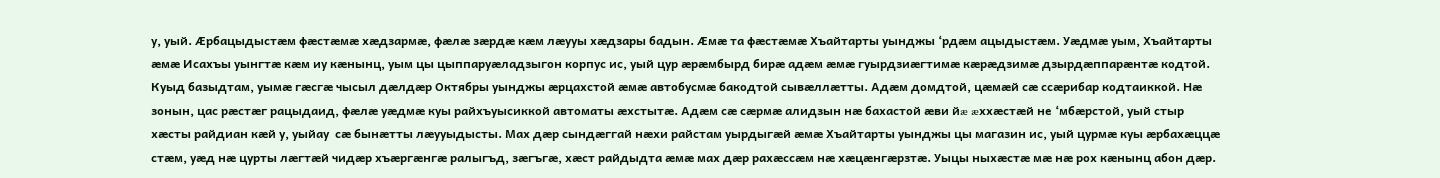у, уый. Æрбацыдыстæм фæстæмæ хæдзармæ, фæлæ зæрдæ кæм лæууы хæдзары бадын. Æмæ та фæстæмæ Хъайтарты уынджы ‘рдæм ацыдыстæм. Уæдмæ уым, Хъайтарты æмæ Исахъы уынгтæ кæм иу кæнынц, уым цы цыппаруæладзыгон корпус ис, уый цур æрæмбырд бирæ адæм æмæ гуырдзиæгтимæ кæрæдзимæ дзырдæппарæнтæ кодтой. Куыд базыдтам, уымæ гæсгæ чысыл дæлдæр Октябры уынджы æрцахстой æмæ автобусмæ бакодтой сывæллæтты. Адæм домдтой, цæмæй сæ ссæрибар кодтаиккой. Нæ зонын, цас рæстæг рацыдаид, фæлæ уæдмæ куы райхъуысиккой автоматы æхстытæ. Адæм сæ сæрмæ алидзын нæ бахастой æви йæ æххæстæй не ‘мбæрстой, уый стыр хæсты райдиан кæй у, уыйау  сæ бынæтты лæууыдысты. Мах дæр сындæггай нæхи райстам уырдыгæй æмæ Хъайтарты уынджы цы магазин ис, уый цурмæ куы æрбахæццæ стæм, уæд нæ цурты лæгтæй чидæр хъæргæнгæ ралыгъд, зæгъгæ, хæст райдыдта æмæ мах дæр рахæссæм нæ хæцæнгæрзтæ. Уыцы ныхæстæ мæ нæ рох кæнынц абон дæр.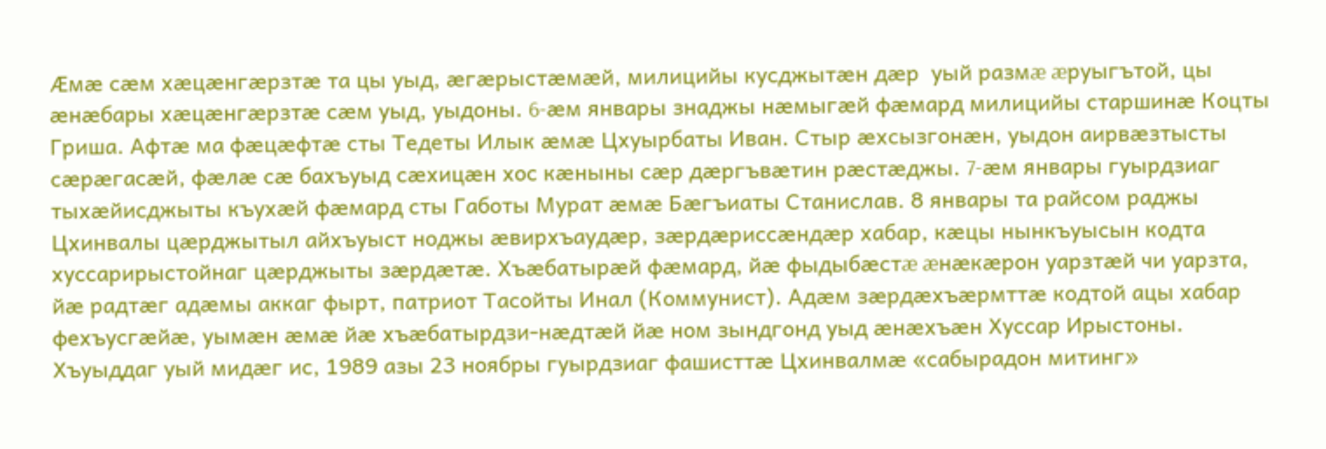Æмæ сæм хæцæнгæрзтæ та цы уыд, æгæрыстæмæй, милицийы кусджытæн дæр  уый размæ æруыгътой, цы æнæбары хæцæнгæрзтæ сæм уыд, уыдоны. 6-æм январы знаджы нæмыгæй фæмард милицийы старшинæ Коцты Гриша. Афтæ ма фæцæфтæ сты Тедеты Илык æмæ Цхуырбаты Иван. Стыр æхсызгонæн, уыдон аирвæзтысты сæрæгасæй, фæлæ сæ бахъуыд сæхицæн хос кæныны сæр дæргъвæтин рæстæджы. 7-æм январы гуырдзиаг тыхæйисджыты къухæй фæмард сты Габоты Мурат æмæ Бæгъиаты Станислав. 8 январы та райсом раджы  Цхинвалы цæрджытыл айхъуыст ноджы æвирхъаудæр, зæрдæриссæндæр хабар, кæцы нынкъуысын кодта хуссарирыстойнаг цæрджыты зæрдæтæ. Хъæбатырæй фæмард, йæ фыдыбæстæ æнæкæрон уарзтæй чи уарзта, йæ радтæг адæмы аккаг фырт, патриот Тасойты Инал (Коммунист). Адæм зæрдæхъæрмттæ кодтой ацы хабар фехъусгæйæ, уымæн æмæ йæ хъæбатырдзи-нæдтæй йæ ном зындгонд уыд æнæхъæн Хуссар Ирыстоны. Хъуыддаг уый мидæг ис, 1989 азы 23 ноябры гуырдзиаг фашисттæ Цхинвалмæ «сабырадон митинг»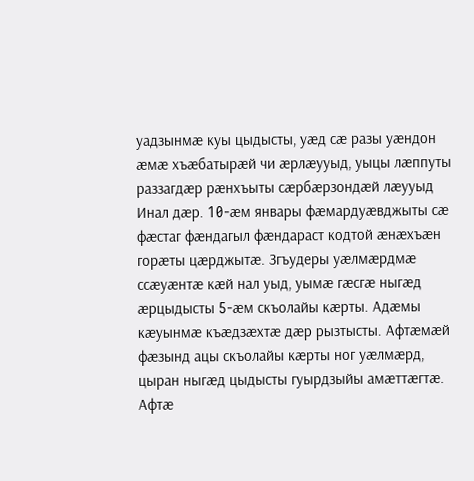уадзынмæ куы цыдысты, уæд сæ разы уæндон æмæ хъæбатырæй чи æрлæууыд, уыцы лæппуты раззагдæр рæнхъыты сæрбæрзондæй лæууыд Инал дæр. 10-æм январы фæмардуæвджыты сæ фæстаг фæндагыл фæндараст кодтой æнæхъæн горæты цæрджытæ. Згъудеры уæлмæрдмæ ссæуæнтæ кæй нал уыд, уымæ гæсгæ ныгæд æрцыдысты 5-æм скъолайы кæрты. Адæмы кæуынмæ къæдзæхтæ дæр рызтысты. Афтæмæй фæзынд ацы скъолайы кæрты ног уæлмæрд, цыран ныгæд цыдысты гуырдзыйы амæттæгтæ. Афтæ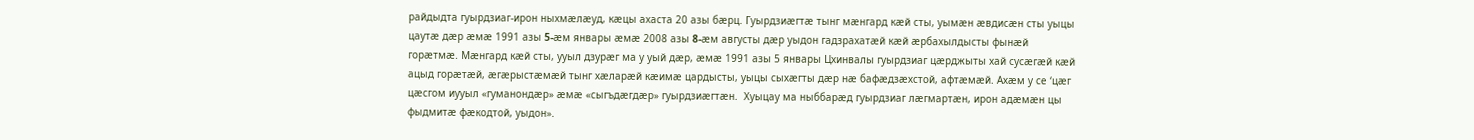райдыдта гуырдзиаг-ирон ныхмæлæуд, кæцы ахаста 20 азы бæрц. Гуырдзиæгтæ тынг мæнгард кæй сты, уымæн æвдисæн сты уыцы цаутæ дæр æмæ 1991 азы 5-æм январы æмæ 2008 азы 8-æм августы дæр уыдон гадзрахатæй кæй æрбахылдысты фынæй горæтмæ. Мæнгард кæй сты, ууыл дзурæг ма у уый дæр, æмæ 1991 азы 5 январы Цхинвалы гуырдзиаг цæрджыты хай сусæгæй кæй ацыд горæтæй, æгæрыстæмæй тынг хæларæй кæимæ цардысты, уыцы сыхæгты дæр нæ бафæдзæхстой, афтæмæй. Ахæм у се ‘цæг цæсгом иууыл «гуманондæр» æмæ «сыгъдæгдæр» гуырдзиæгтæн.  Хуыцау ма ныббарæд гуырдзиаг лæгмартæн, ирон адæмæн цы фыдмитæ фæкодтой, уыдон».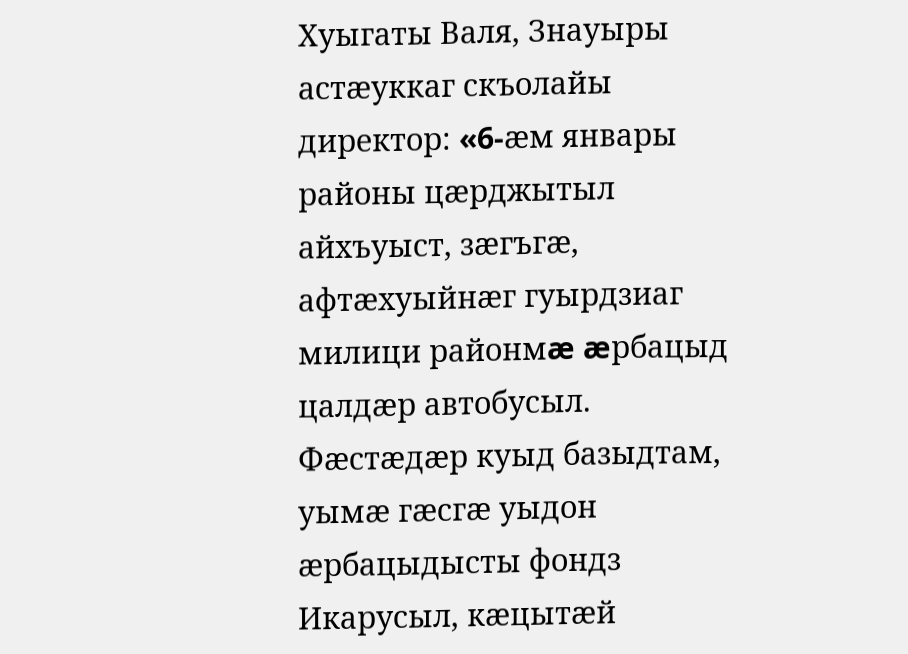Хуыгаты Валя, Знауыры астæуккаг скъолайы директор: «6-æм январы районы цæрджытыл айхъуыст, зæгъгæ, афтæхуыйнæг гуырдзиаг милици районмæ æрбацыд цалдæр автобусыл. Фæстæдæр куыд базыдтам, уымæ гæсгæ уыдон æрбацыдысты фондз Икарусыл, кæцытæй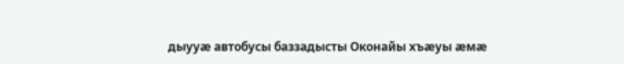дыууæ автобусы баззадысты Оконайы хъæуы æмæ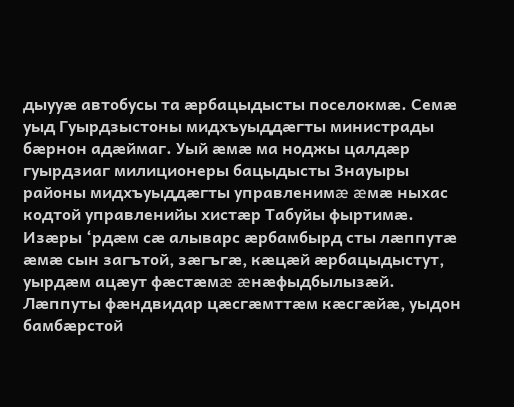дыууæ автобусы та æрбацыдысты поселокмæ. Семæ уыд Гуырдзыстоны мидхъуыддæгты министрады бæрнон адæймаг. Уый æмæ ма ноджы цалдæр гуырдзиаг милиционеры бацыдысты Знауыры районы мидхъуыддæгты управленимæ æмæ ныхас кодтой управленийы хистæр Табуйы фыртимæ. Изæры ‘рдæм сæ алыварс æрбамбырд сты лæппутæ æмæ сын загътой, зæгъгæ, кæцæй æрбацыдыстут, уырдæм ацæут фæстæмæ æнæфыдбылызæй. Лæппуты фæндвидар цæсгæмттæм кæсгæйæ, уыдон бамбæрстой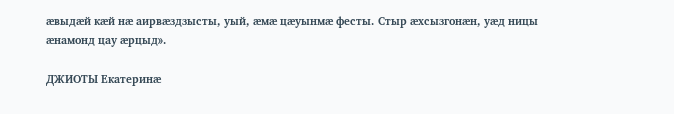æвыдæй кæй нæ аирвæздзысты, уый, æмæ цæуынмæ фесты. Стыр æхсызгонæн, уæд ницы æнамонд цау æрцыд».

ДЖИОТЫ Екатеринæ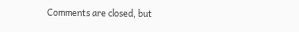Comments are closed, but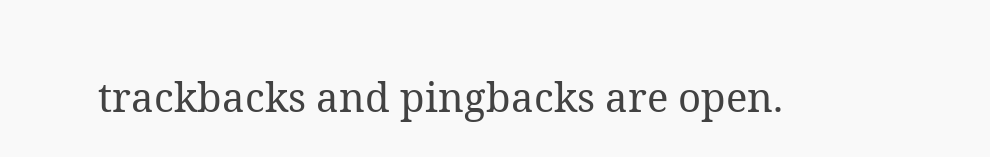trackbacks and pingbacks are open.